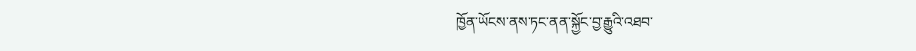ཁྱོན་ཡོངས་ནས་ཏང་ནན་སྐྱོང་བྱ་རྒྱུའི་འཐབ་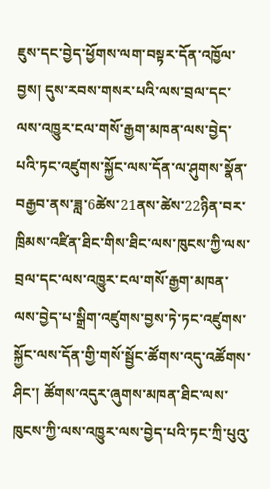ཇུས་དང་བྱེད་ཕྱོགས་ལག་བསྟར་དོན་འཁྱོལ་བྱས། དུས་རབས་གསར་པའི་ལས་བྲལ་དང་ལས་འཁྱུར་ངལ་གསོ་རྒྱག་མཁན་ལས་བྱེད་པའི་ཏང་འཛུགས་སྐྱོང་ལས་དོན་ལ་ཤུགས་སྣོན་བརྒྱབ་ནས་ཟླ་6ཚེས་21ནས་ཚེས་22ཉིན་བར་ཁྲིམས་འཛིན་ཐིང་གིས་ཐིང་ལས་ཁུངས་ཀྱི་ལས་བྲལ་དང་ལས་འཁྱུར་ངལ་གསོ་རྒྱག་མཁན་ལས་བྱེད་པ་སྒྲིག་འཛུགས་བྱས་ཏེ་ཏང་འཛུགས་སྐྱོང་ལས་དོན་གྱི་གསོ་སྦྱོང་ཚོགས་འདུ་འཚོགས་ཤིང་། ཚོགས་འདུར་ཞུགས་མཁན་ཐིང་ལས་ཁུངས་ཀྱི་ལས་འཁྱུར་ལས་བྱེད་པའི་ཏང་ཀྲི་པུའུ་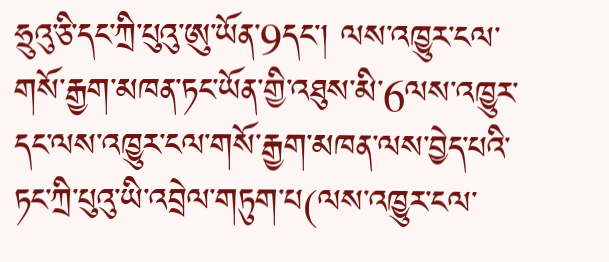ཧྲུའུ་ཅི་དང་ཀྲི་པུའུ་ཨུ་ཡོན་9དང་། ལས་འཁྱུར་ངལ་གསོ་རྒྱག་མཁན་ཏང་ཡོན་གྱི་འཐུས་མི་6ལས་འཁྱུར་དང་ལས་འཁྱུར་ངལ་གསོ་རྒྱག་མཁན་ལས་བྱེད་པའི་ཏང་ཀྲི་པུའུ་ཡི་འབྲེལ་གཏུག་པ(ལས་འཁྱུར་ངལ་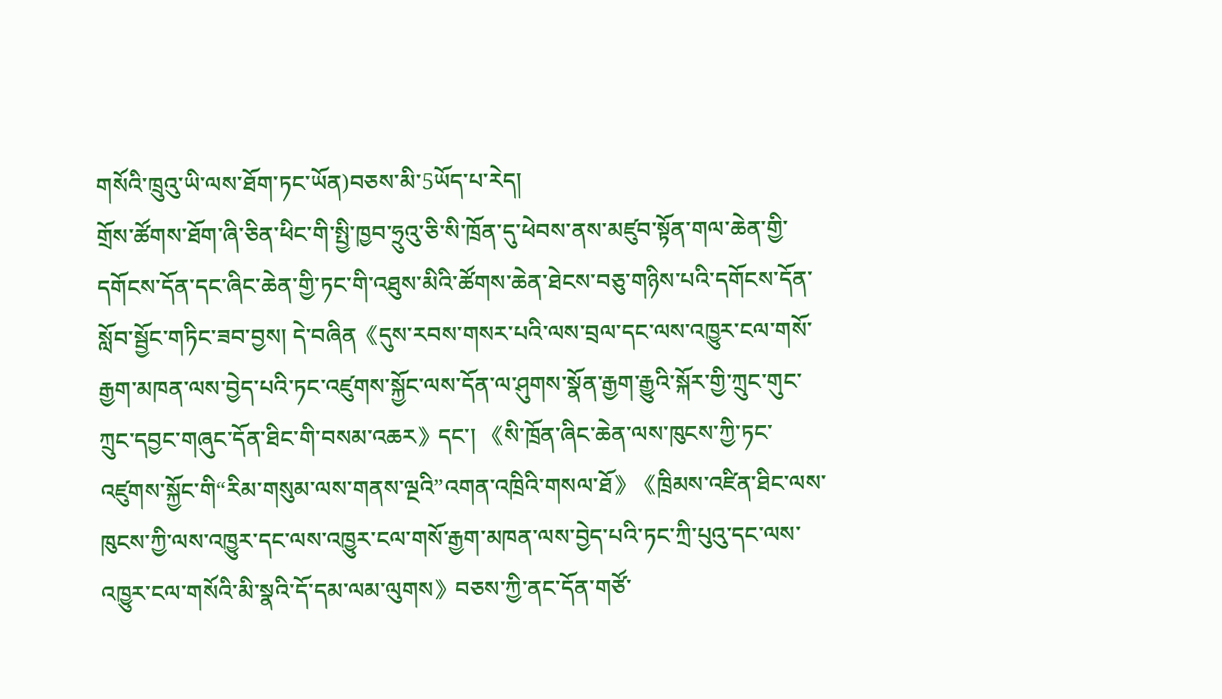གསོའི་ཁྲུའུ་ཡི་ལས་ཐོག་ཏང་ཡོན)བཅས་མི་5ཡོད་པ་རེད།
གྲོས་ཚོགས་ཐོག་ཞི་ཅིན་ཕིང་གི་སྤྱི་ཁྱབ་ཧྲུའུ་ཅི་སི་ཁྲོན་དུ་ཕེབས་ནས་མཛུབ་སྟོན་གལ་ཆེན་གྱི་དགོངས་དོན་དང་ཞིང་ཆེན་གྱི་ཏང་གི་འཐུས་མིའི་ཚོགས་ཆེན་ཐེངས་བཅུ་གཉིས་པའི་དགོངས་དོན་སློབ་སྦྱོང་གཏིང་ཟབ་བྱས། དེ་བཞིན《དུས་རབས་གསར་པའི་ལས་བྲལ་དང་ལས་འཁྱུར་ངལ་གསོ་རྒྱག་མཁན་ལས་བྱེད་པའི་ཏང་འཛུགས་སྐྱོང་ལས་དོན་ལ་ཤུགས་སྣོན་རྒྱག་རྒྱུའི་སྐོར་གྱི་ཀྲུང་གུང་ཀྲུང་དབྱང་གཞུང་དོན་ཐིང་གི་བསམ་འཆར》དང་། 《སི་ཁྲོན་ཞིང་ཆེན་ལས་ཁུངས་ཀྱི་ཏང་འཛུགས་སྐྱོང་གི“རིམ་གསུམ་ལས་གནས་ལྔའི”འགན་འཁྲིའི་གསལ་ཐོ》《ཁྲིམས་འཛིན་ཐིང་ལས་ཁུངས་ཀྱི་ལས་འཁྱུར་དང་ལས་འཁྱུར་ངལ་གསོ་རྒྱག་མཁན་ལས་བྱེད་པའི་ཏང་ཀྲི་པུའུ་དང་ལས་འཁྱུར་ངལ་གསོའི་མི་སྣའི་དོ་དམ་ལམ་ལུགས》བཅས་ཀྱི་ནང་དོན་གཙོ་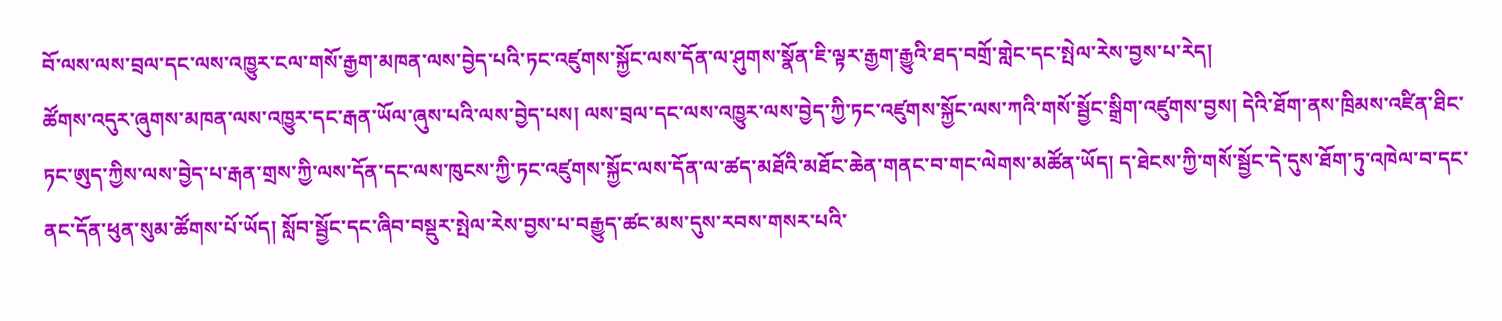བོ་ལས་ལས་བྲལ་དང་ལས་འཁྱུར་ངལ་གསོ་རྒྱག་མཁན་ལས་བྱེད་པའི་ཏང་འཛུགས་སྐྱོང་ལས་དོན་ལ་ཤུགས་སྣོན་ཇི་ལྟར་རྒྱག་རྒྱུའི་ཐད་བགྲོ་གླེང་དང་སྤེལ་རེས་བྱས་པ་རེད།
ཚོགས་འདུར་ཞུགས་མཁན་ལས་འཁྱུར་དང་རྒན་ཡོལ་ཞུས་པའི་ལས་བྱེད་པས། ལས་བྲལ་དང་ལས་འཁྱུར་ལས་བྱེད་ཀྱི་ཏང་འཛུགས་སྐྱོང་ལས་ཀའི་གསོ་སྦྱོང་སྒྲིག་འཛུགས་བྱས། དེའི་ཐོག་ནས་ཁྲིམས་འཛིན་ཐིང་ཏང་ཨུད་ཀྱིས་ལས་བྱེད་པ་རྒན་གྲས་ཀྱི་ལས་དོན་དང་ལས་ཁུངས་ཀྱི་ཏང་འཛུགས་སྐྱོང་ལས་དོན་ལ་ཚད་མཐོའི་མཐོང་ཆེན་གནང་བ་གང་ལེགས་མཚོན་ཡོད། ད་ཐེངས་ཀྱི་གསོ་སྦྱོང་དེ་དུས་ཐོག་ཏུ་འཁེལ་བ་དང་ནང་དོན་ཕུན་སུམ་ཚོགས་པོ་ཡོད། སློབ་སྦྱོང་དང་ཞིབ་བསྡུར་སྤེལ་རེས་བྱས་པ་བརྒྱུད་ཚང་མས་དུས་རབས་གསར་པའི་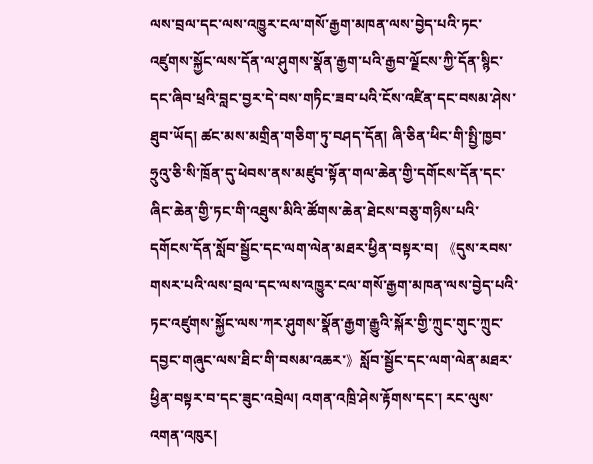ལས་བྲལ་དང་ལས་འཁྱུར་ངལ་གསོ་རྒྱག་མཁན་ལས་བྱེད་པའི་ཏང་འཛུགས་སྐྱོང་ལས་དོན་ལ་ཤུགས་སྣོན་རྒྱག་པའི་རྒྱབ་ལྗོངས་ཀྱི་དོན་སྙིང་དང་ཞིབ་ཕྲའི་བླང་བྱར་དེ་བས་གཏིང་ཟབ་པའི་ངོས་འཛིན་དང་བསམ་ཤེས་ཐུབ་ཡོད། ཚང་མས་མགྲིན་གཅིག་ཏུ་བཤད་དོན། ཞི་ཅིན་ཕིང་གི་སྤྱི་ཁྱབ་ཧྲུའུ་ཅི་སི་ཁྲོན་དུ་ཕེབས་ནས་མཛུབ་སྟོན་གལ་ཆེན་གྱི་དགོངས་དོན་དང་ཞིང་ཆེན་གྱི་ཏང་གི་འཐུས་མིའི་ཚོགས་ཆེན་ཐེངས་བཅུ་གཉིས་པའི་དགོངས་དོན་སློབ་སྦྱོང་དང་ལག་ལེན་མཐར་ཕྱིན་བསྟར་བ། 《དུས་རབས་གསར་པའི་ལས་བྲལ་དང་ལས་འཁྱུར་ངལ་གསོ་རྒྱག་མཁན་ལས་བྱེད་པའི་ཏང་འཛུགས་སྐྱོང་ལས་ཀར་ཤུགས་སྣོན་རྒྱག་རྒྱུའི་སྐོར་གྱི་ཀྲུང་གུང་ཀྲུང་དབྱང་གཞུང་ལས་ཐིང་གི་བསམ་འཆར་》སློབ་སྦྱོང་དང་ལག་ལེན་མཐར་ཕྱིན་བསྟར་བ་དང་ཟུང་འབྲེལ། འགན་འཁྲི་ཤེས་རྟོགས་དང་། རང་ལུས་འགན་འཁུར།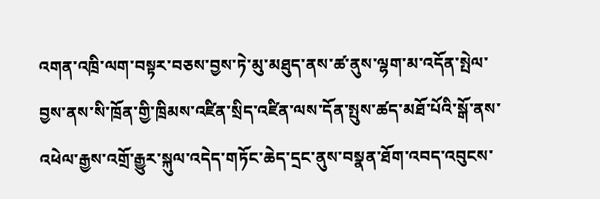འགན་འཁྲི་ལག་བསྟར་བཅས་བྱས་ཏེ་མུ་མཐུད་ནས་ཚ་ནུས་ལྷག་མ་འདོན་སྤེལ་བྱས་ནས་སི་ཁྲོན་གྱི་ཁྲིམས་འཛིན་སྲིད་འཛིན་ལས་དོན་སྤུས་ཚད་མཐོ་པོའི་སྒོ་ནས་འཕེལ་རྒྱས་འགྲོ་རྒྱུར་སྐུལ་འདེད་གཏོང་ཆེད་དྲང་ནུས་བསྣན་ཐོག་འབད་འབུངས་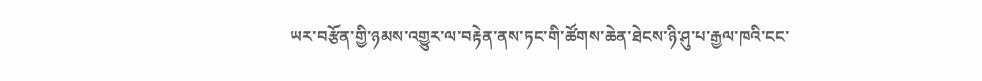ཡར་བརྩོན་གྱི་ཉམས་འགྱུར་ལ་བརྟེན་ནས་ཏང་གི་ཚོགས་ཆེན་ཐེངས་ཉི་ཤུ་པ་རྒྱལ་ཁའི་ངང་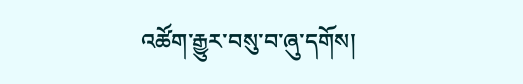འཚོག་རྒྱུར་བསུ་བ་ཞུ་དགོས།